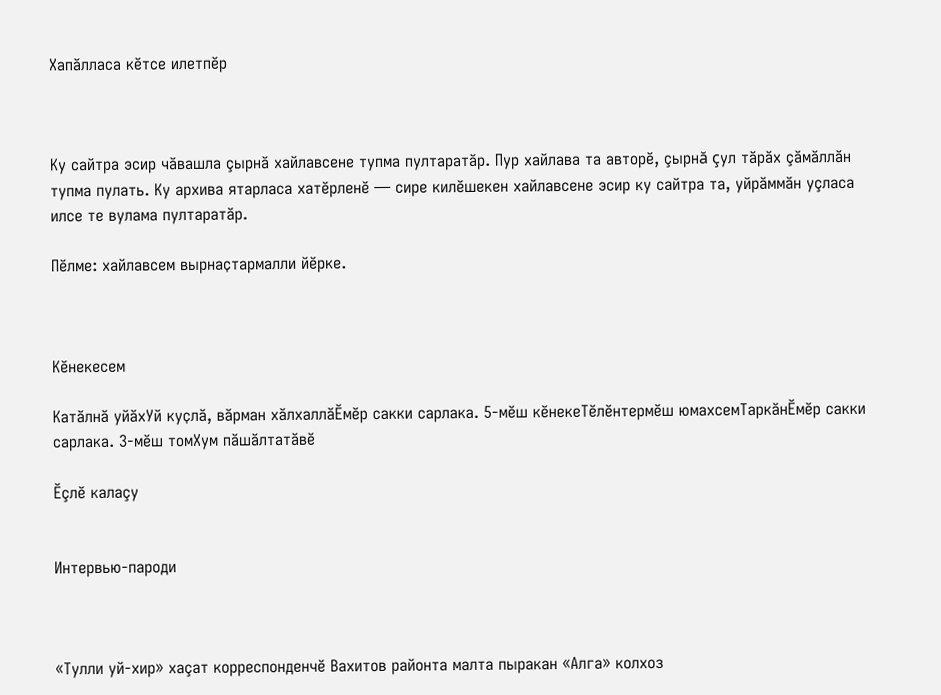Хапăлласа кĕтсе илетпĕр



Ку сайтра эсир чăвашла çырнă хайлавсене тупма пултаратăр. Пур хайлава та авторĕ, çырнă çул тăрăх çăмăллăн тупма пулать. Ку архива ятарласа хатĕрленĕ — сире килĕшекен хайлавсене эсир ку сайтра та, уйрăммăн уçласа илсе те вулама пултаратăр.

Пӗлме: хайлавсем вырнаҫтармалли йӗрке.



Кĕнекесем

Катӑлнӑ уйӑхУй куҫлӑ, вӑрман хӑлхаллӑĔмĕр сакки сарлака. 5-мĕш кĕнекеТĕлĕнтермĕш юмахсемТаркăнĔмĕр сакки сарлака. 3-мĕш томХум пӑшӑлтатӑвӗ

Ĕçлĕ калаçу


Интервью-пароди



«Тулли уй-хир» хаçат корреспонденчĕ Вахитов районта малта пыракан «Алга» колхоз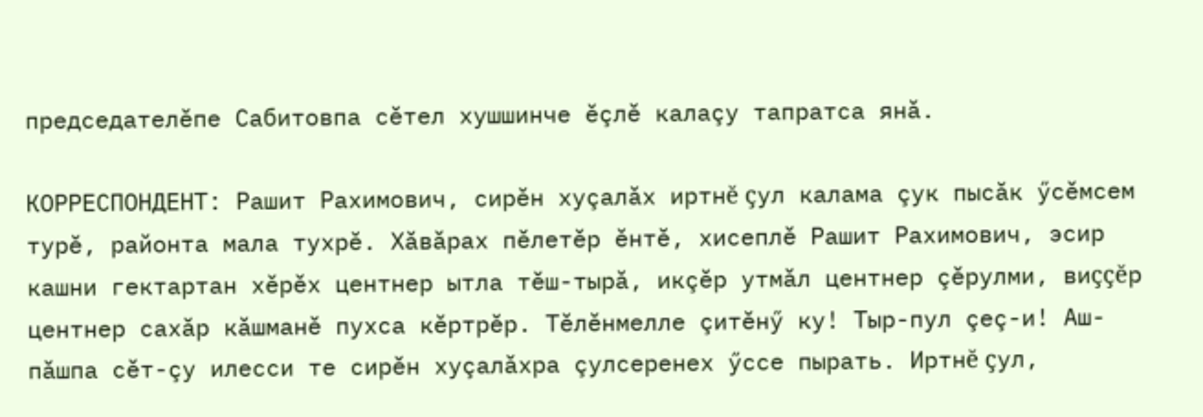председателĕпе Сабитовпа сĕтел хушшинче ĕçлĕ калаçу тапратса янă.

КОРРЕСПОНДЕНТ: Рашит Рахимович, сирĕн хуçалăх иртнĕ çул калама çук пысăк ӳсĕмсем турĕ, районта мала тухрĕ. Хăвăрах пĕлетĕр ĕнтĕ, хисеплĕ Рашит Рахимович, эсир кашни гектартан хĕрĕх центнер ытла тĕш-тырă, икçĕр утмăл центнер çĕрулми, виççĕр центнер сахăр кăшманĕ пухса кĕртрĕр. Тĕлĕнмелле çитĕнӳ ку! Тыр-пул çеç-и! Аш-пăшпа сĕт-çу илесси те сирĕн хуçалăхра çулсеренех ӳссе пырать. Иртнĕ çул,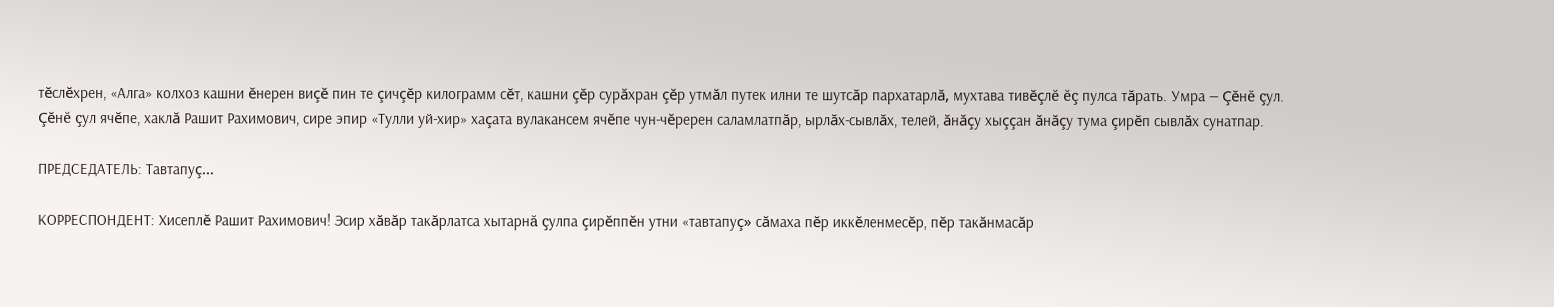тĕслĕхрен, «Алга» колхоз кашни ĕнерен виçĕ пин те çичçĕр килограмм сĕт, кашни çĕр сурăхран çĕр утмăл путек илни те шутсăр пархатарлă, мухтава тивĕçлĕ ĕç пулса тăрать. Умра — Çĕнĕ çул. Çĕнĕ çул ячĕпе, хаклă Рашит Рахимович, сире эпир «Тулли уй-хир» хаçата вулакансем ячĕпе чун-чĕререн саламлатпăр, ырлăх-сывлăх, телей, ăнăçу хыççан ăнăçу тума çирĕп сывлăх сунатпар.

ПРЕДСЕДАТЕЛЬ: Тавтапуç...

КОРРЕСПОНДЕНТ: Хисеплĕ Рашит Рахимович! Эсир хăвăр такăрлатса хытарнă çулпа çирĕппĕн утни «тавтапуç» сăмаха пĕр иккĕленмесĕр, пĕр такăнмасăр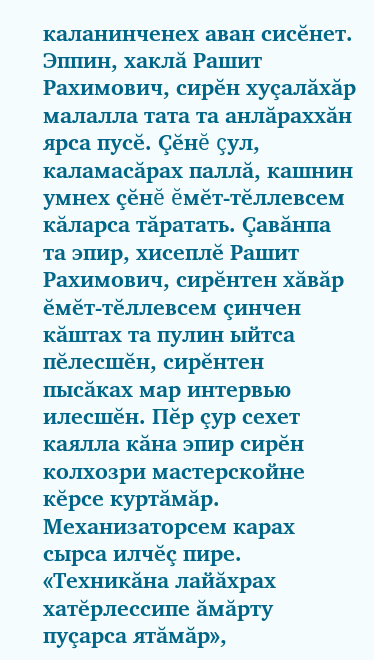каланинченех аван сисĕнет. Эппин, хаклă Рашит Рахимович, сирĕн хуçалăхăр малалла тата та анлăраххăн ярса пусĕ. Çĕнĕ çул, каламасăрах паллă, кашнин умнех çĕнĕ ĕмĕт-тĕллевсем кăларса тăратать. Çавăнпа та эпир, хисеплĕ Рашит Рахимович, сирĕнтен хăвăр ĕмĕт-тĕллевсем çинчен кăштах та пулин ыйтса пĕлесшĕн, сирĕнтен пысăках мар интервью илесшĕн. Пĕр çур сехет каялла кăна эпир сирĕн колхозри мастерскойне кĕрсе куртăмăр. Механизаторсем карах сырса илчĕç пире. «Техникăна лайăхрах хатĕрлессипе ăмăрту пуçарса ятăмăр»,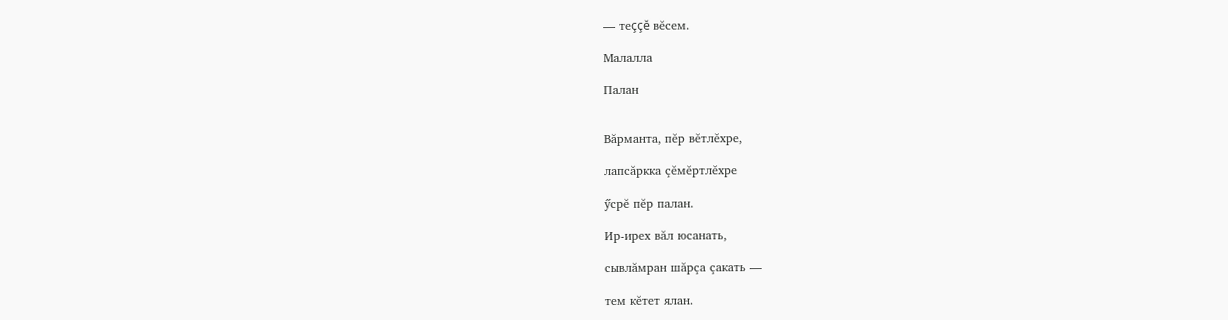— теççĕ вĕсем.

Малалла

Палан


Вăрманта, пĕр вĕтлĕхре,

лапсăркка çĕмĕртлĕхре

ӳсрĕ пĕр палан.

Ир-ирех вăл юсанать,

сывлăмран шăрçа çакать —

тем кĕтет ялан.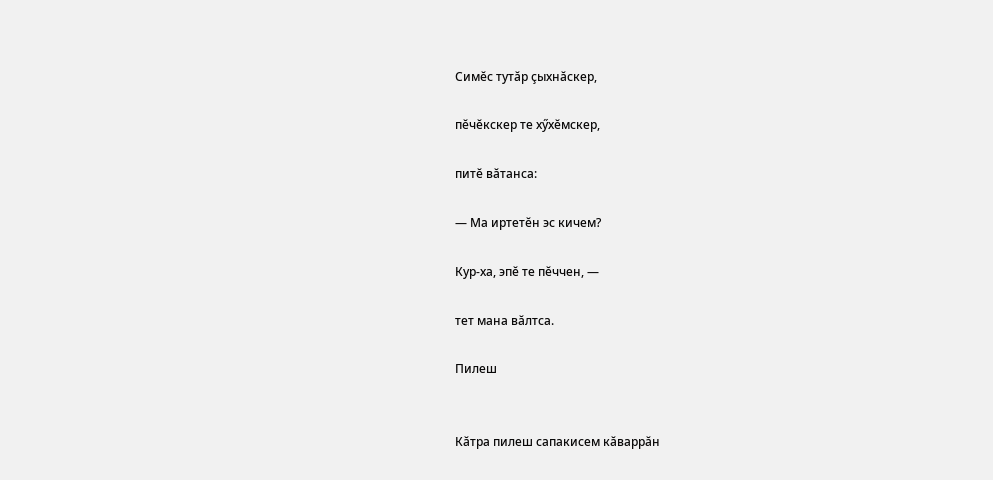Симĕс тутăр çыхнăскер,

пĕчĕкскер те хӳхĕмскер,

питĕ вăтанса:

— Ма иртетĕн эс кичем?

Кур-ха, эпĕ те пĕччен, —

тет мана вăлтса.

Пилеш


Кăтра пилеш сапакисем кăваррăн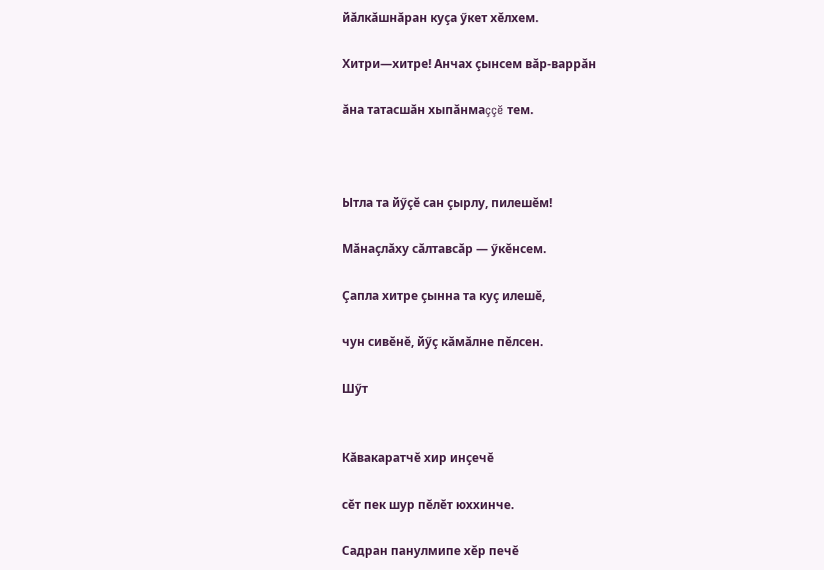йăлкăшнăран куçа ӳкет хĕлхем.

Хитри—хитре! Анчах çынсем вăр-варрăн

ăна татасшăн хыпăнмаççĕ тем.



Ытла та йӳçĕ сан çырлу, пилешĕм!

Мăнаçлăху сăлтавсăр — ӳкĕнсем.

Çапла хитре çынна та куç илешĕ,

чун сивĕнĕ, йӳç кăмăлне пĕлсен.

Шӳт


Кăвакаратчĕ хир инçечĕ

сĕт пек шур пĕлĕт юххинче.

Садран панулмипе хĕр печĕ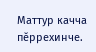Маттур качча пĕррехинче.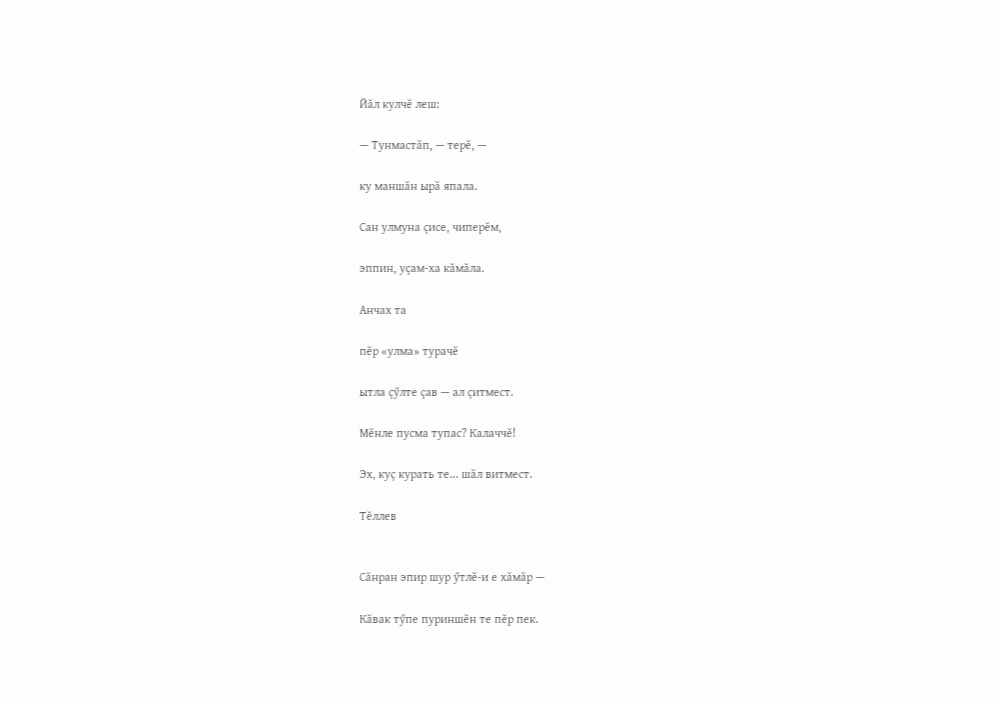Йăл кулчĕ леш:

— Тунмастăп, — терĕ, —

ку маншăн ырă япала.

Сан улмуна çисе, чиперĕм,

эппин, уçам-ха кăмăла.

Анчах та

пĕр «улма» турачĕ

ытла çӳлте çав — ал çитмест.

Мĕнле пусма тупас? Калаччĕ!

Эх, куç курать те... шăл витмест.

Тĕллев


Сăнран эпир шур ӳтлĕ-и е хăмăр —

Кăвак тӳпе пуриншĕн те пĕр пек.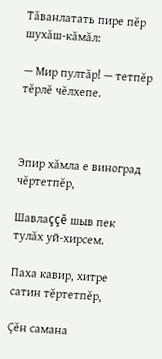Тăванлатать пире пĕр шухăш-кăмăл:

— Мир пултăр! — тетпĕр тĕрлĕ чĕлхепе.



Эпир хăмла е виноград чĕртетпĕр,

Шавлаççĕ шыв пек тулăх уй-хирсем.

Паха кавир, хитре сатин тĕртетпĕр,

Çĕн самана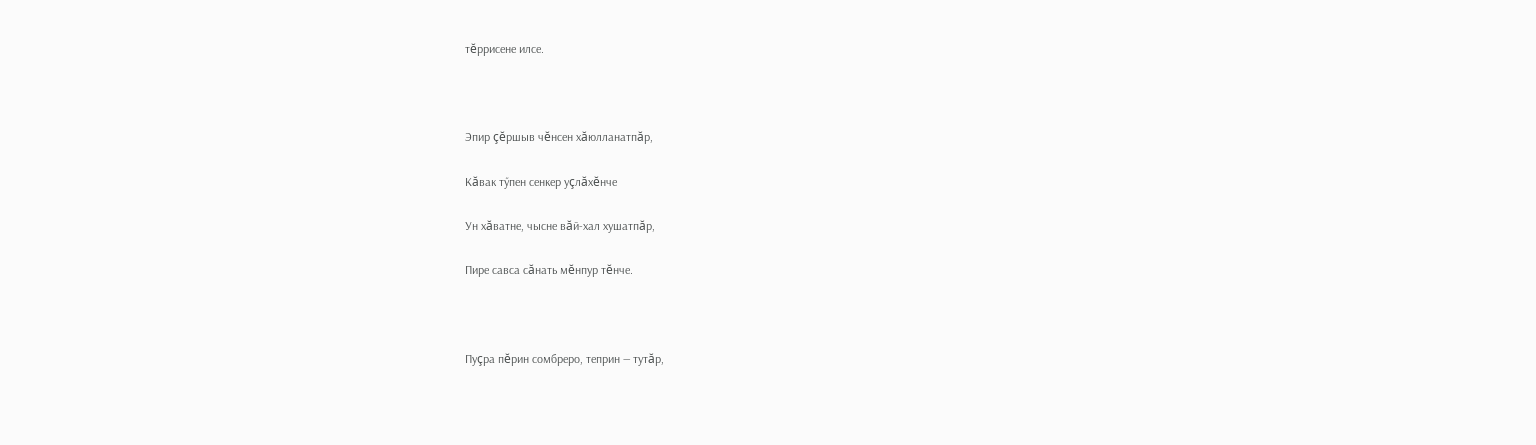тĕррисене илсе.



Эпир çĕршыв чĕнсен хăюлланатпăр,

Кăвак тӳпен сенкер уçлăхĕнче

Ун хăватне, чысне вăй-хал хушатпăр,

Пире савса сăнать мĕнпур тĕнче.



Пуçра пĕрин сомбреро, теприн — тутăр,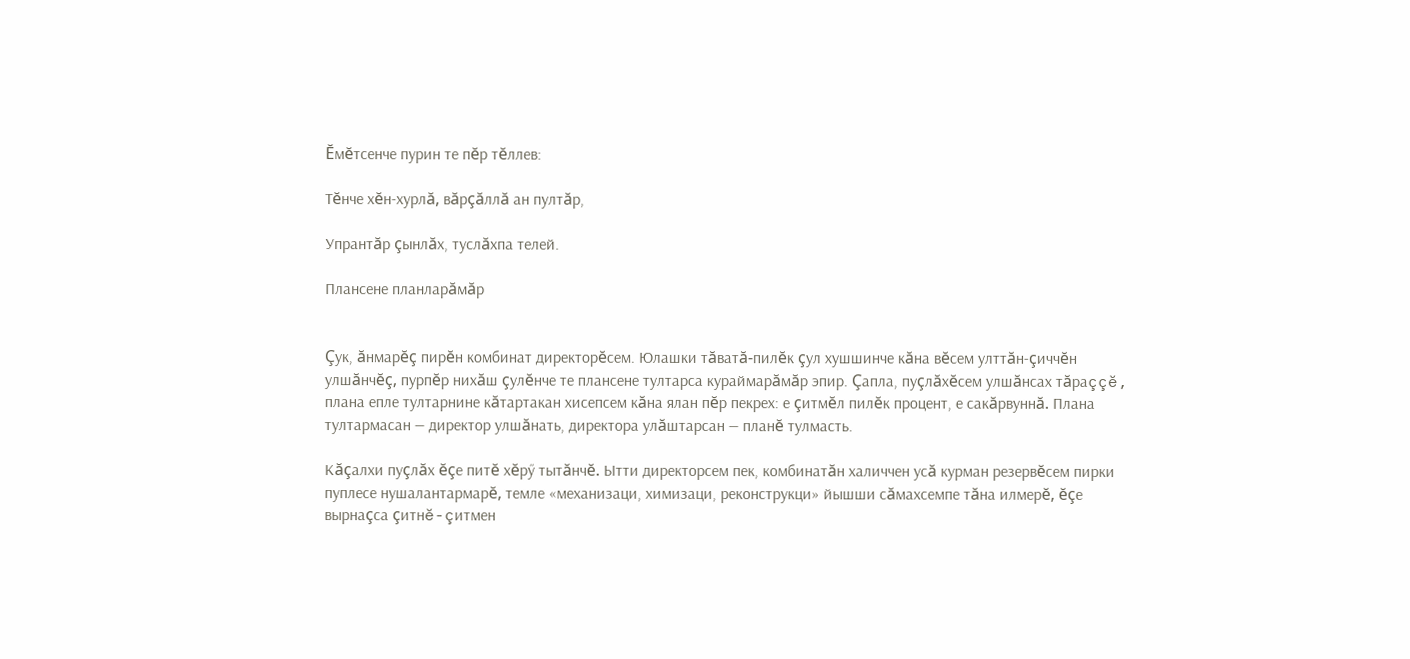Ĕмĕтсенче пурин те пĕр тĕллев:

Тĕнче хĕн-хурлă, вăрçăллă ан пултăр,

Упрантăр çынлăх, туслăхпа телей.

Плансене планларăмăр


Çук, ăнмарĕç пирĕн комбинат директорĕсем. Юлашки тăватă-пилĕк çул хушшинче кăна вĕсем улттăн-çиччĕн улшăнчĕç, пурпĕр нихăш çулĕнче те плансене тултарса кураймарăмăр эпир. Çапла, пуçлăхĕсем улшăнсах тăраççĕ, плана епле тултарнине кăтартакан хисепсем кăна ялан пĕр пекрех: е çитмĕл пилĕк процент, е сакăрвуннă. Плана тултармасан — директор улшăнать, директора улăштарсан — планĕ тулмасть.

Кăçалхи пуçлăх ĕçе питĕ хĕрӳ тытăнчĕ. Ытти директорсем пек, комбинатăн халиччен усă курман резервĕсем пирки пуплесе нушалантармарĕ, темле «механизаци, химизаци, реконструкци» йышши сăмахсемпе тăна илмерĕ, ĕçе вырнаçса çитнĕ-çитмен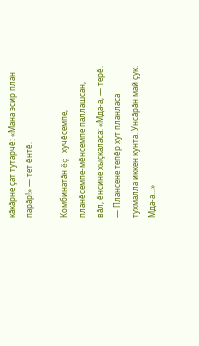кăкăрне çат тутарчĕ: «Мана эсир план парăр!» — тет ĕнтĕ.

Комбинатăн ĕç хучĕсемпе, планĕсемпе-мĕнсемпе паллашсан, вăл, ĕнсине хыçкаласа: «Мда-а, — терĕ. — Плансене тепĕр хут планласа тухмалла иккен кунта. Унсăрăн май çук. Мда-а...»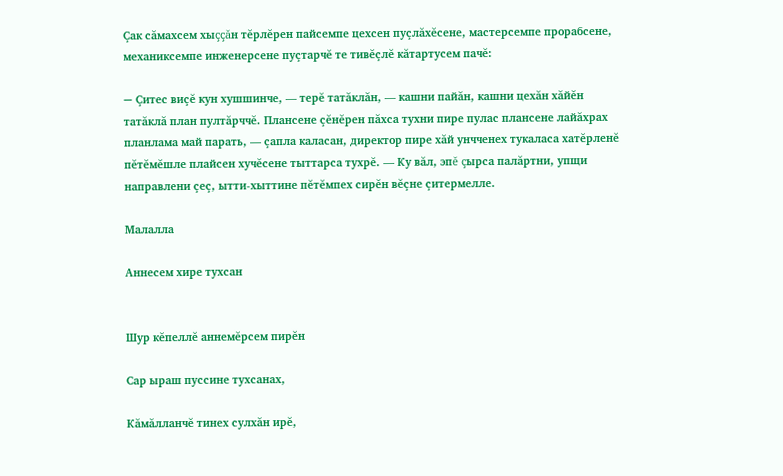Çак сăмахсем хыççăн тĕрлĕрен пайсемпе цехсен пуçлăхĕсене, мастерсемпе прорабсене, механиксемпе инженерсене пуçтарчĕ те тивĕçлĕ кăтартусем пачĕ:

— Çитес виçĕ кун хушшинче, — терĕ татăклăн, — кашни пайăн, кашни цехăн хăйĕн татăклă план пултăрччĕ. Плансене çĕнĕрен пăхса тухни пире пулас плансене лайăхрах планлама май парать, — çапла каласан, директор пире хăй унчченех тукаласа хатĕрленĕ пĕтĕмĕшле плайсен хучĕсене тыттарса тухрĕ. — Ку вăл, эпĕ çырса палăртни, упщи направлени çеç, ытти-хыттине пĕтĕмпех сирĕн вĕçне çитермелле.

Малалла

Аннесем хире тухсан


Шур кĕпеллĕ аннемĕрсем пирĕн

Сар ыраш пуссине тухсанах,

Кăмăлланчĕ тинех сулхăн ирĕ,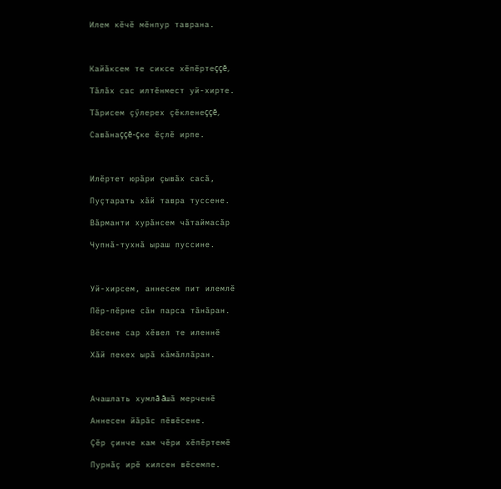Илем кĕчĕ мĕнпур таврана.



Кайăксем те сиксе хĕпĕртеççĕ,

Тăлăх сас илтĕнмест уй-хирте.

Тăрисем çӳлерех çĕкленеççĕ,

Савăнаççĕ-çке ĕçлĕ ирпе.



Илĕртет юрăри çывăх сасă,

Пуçтарать хăй тавра туссене.

Вăрманти хурăнсем чăтаймасăр

Чупнă-тухнă ыраш пуссине.



Уй-хирсем, аннесем пит илемлĕ

Пĕр-пĕрне сăн парса тăнăран.

Вĕсене сар хĕвел те иленнĕ

Хăй пекех ырă кăмăллăран.



Ачашлать хумлă ăшă мерченĕ

Аннесен йăрăс пĕвĕсене.

Çĕр çинче кам чĕри хĕпĕртемĕ

Пурнăç ирĕ килсен вĕсемпе.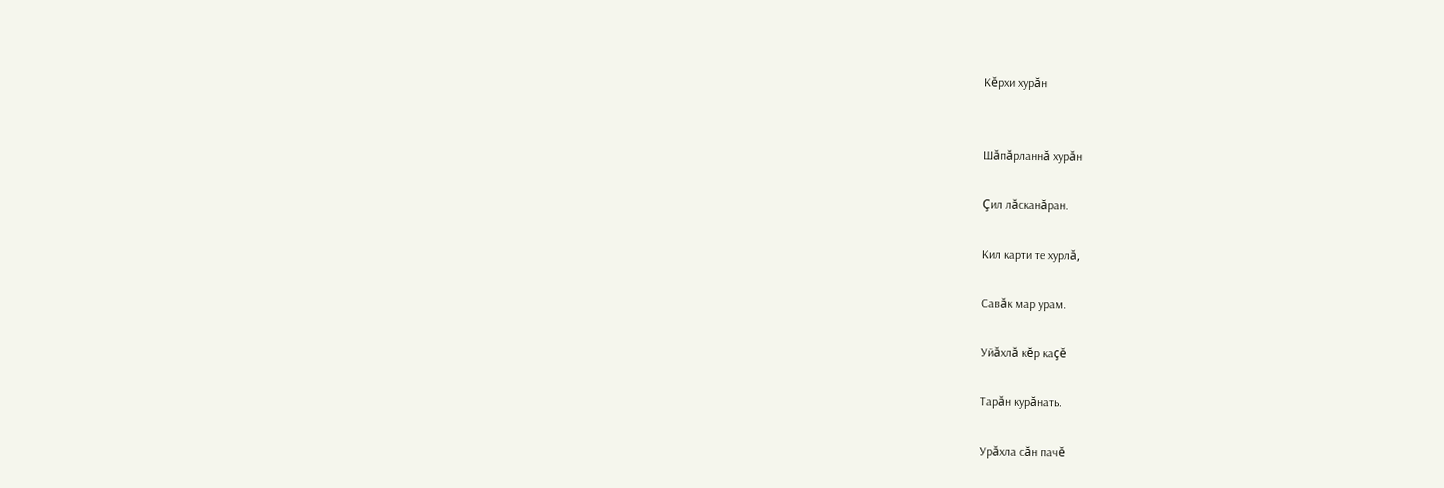Кĕрхи хурăн


Шăпăрланнă хурăн

Çил лăсканăран.

Кил карти те хурлă,

Савăк мар урам.

Уйăхлă кĕр каçĕ

Тарăн курăнать.

Урăхла сăн пачĕ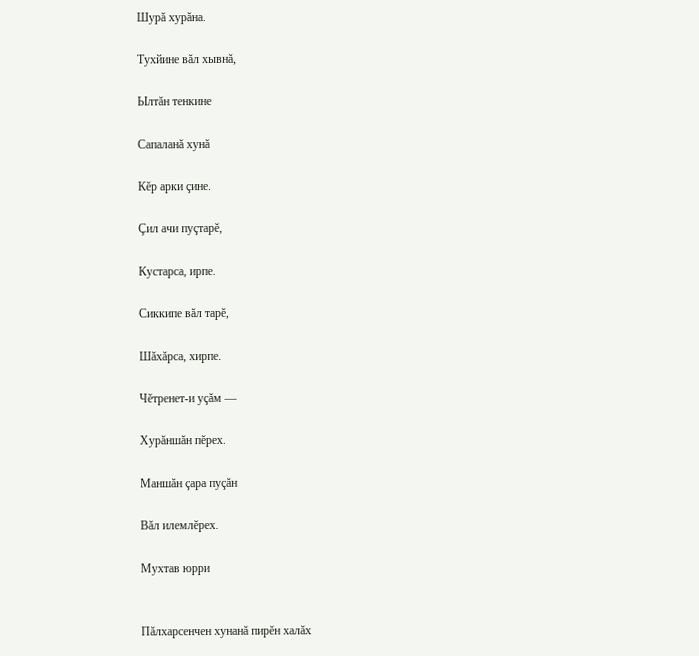Шурă хурăна.

Тухйине вăл хывнă,

Ылтăн тенкине

Сапаланă хунă

Кĕр арки çине.

Çил ачи пуçтарĕ,

Кустарса, ирпе.

Сиккипе вăл тарĕ,

Шăхăрса, хирпе.

Чĕтренет-и уçăм —

Хурăншăн пĕрех.

Маншăн çара пуçăн

Вăл илемлĕрех.

Мухтав юрри


Пăлхарсенчен хунанă пирĕн халăх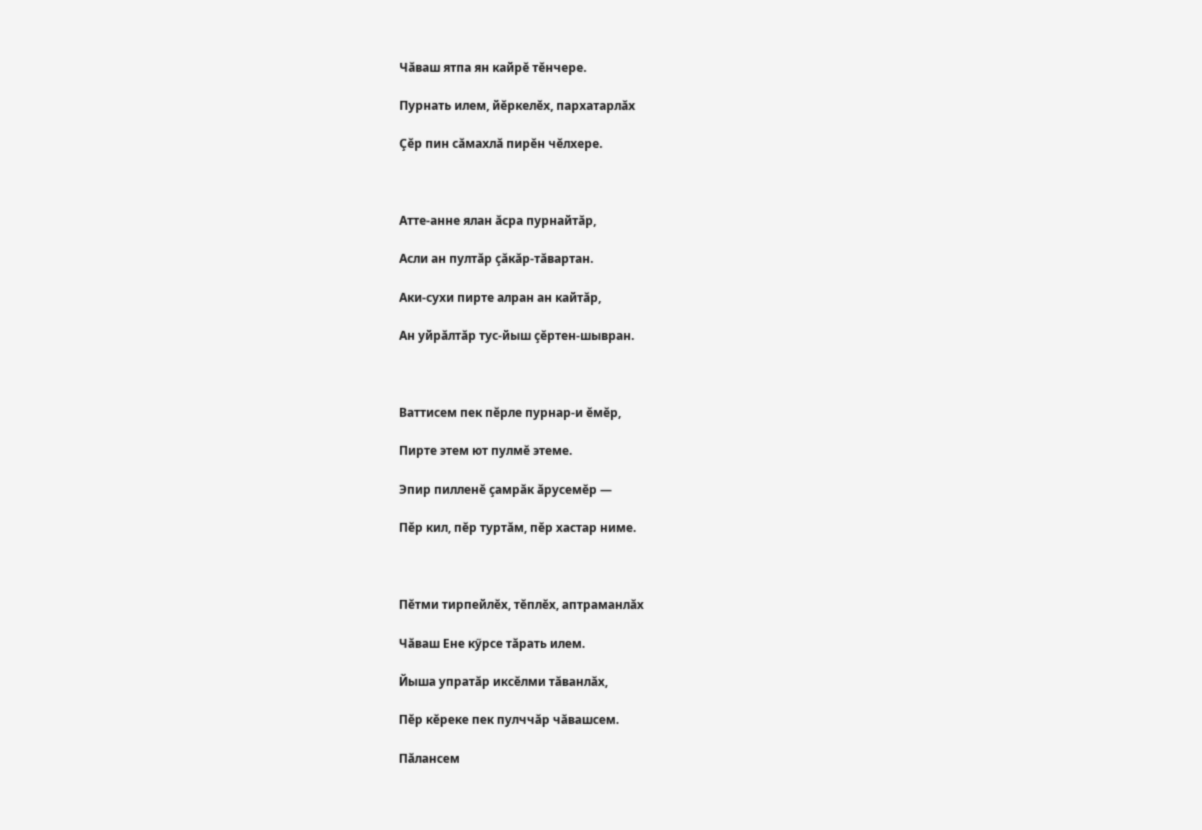Чăваш ятпа ян кайрĕ тĕнчере.

Пурнать илем, йĕркелĕх, пархатарлăх

Çĕр пин сăмахлă пирĕн чĕлхере.



Атте-анне ялан ăсра пурнайтăр,

Асли ан пултăр çăкăр-тăвартан.

Аки-сухи пирте алран ан кайтăр,

Ан уйрăлтăр тус-йыш çĕртен-шывран.



Ваттисем пек пĕрле пурнар-и ĕмĕр,

Пирте этем ют пулмĕ этеме.

Эпир пилленĕ çамрăк ăрусемĕр —

Пĕр кил, пĕр туртăм, пĕр хастар ниме.



Пĕтми тирпейлĕх, тĕплĕх, аптраманлăх

Чăваш Ене кӳрсе тăрать илем.

Йыша упратăр иксĕлми тăванлăх,

Пĕр кĕреке пек пулччăр чăвашсем.

Пăлансем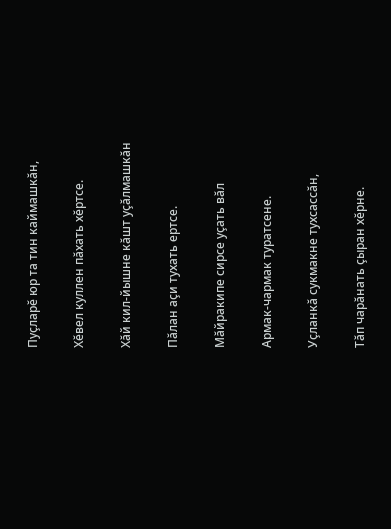Пуçларĕ юр та тин каймашкăн,

Хĕвел куллен пăхать хĕртсе.

Хăй кил-йышне кăшт уçăлмашкăн

Пăлан аçи тухать ертсе.

Мăйракипе сирсе уçать вăл

Армак-чармак туратсене.

Уçланкă сукмакне тухсассăн,

Тăп чарăнать çыран хĕрне.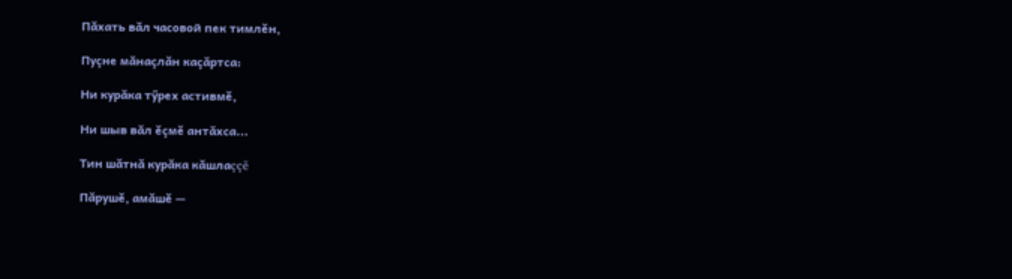Пăхать вăл часовой пек тимлĕн,

Пуçне мăнаçлăн каçăртса:

Ни курăка тӳрех астивмĕ,

Ни шыв вăл ĕçмĕ антăхса...

Тин шăтнă курăка кăшлаççĕ

Пăрушĕ, амăшĕ —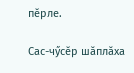пĕрле.

Сас-чӳсĕр шăплăха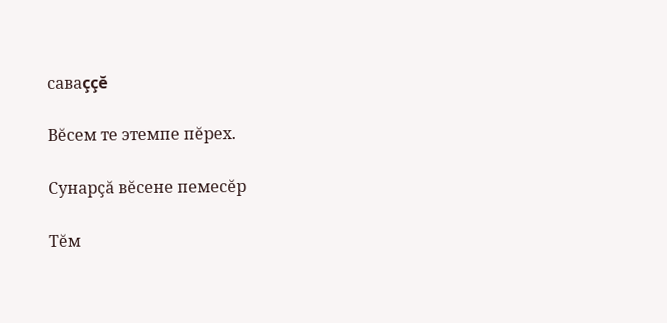саваççĕ

Вĕсем те этемпе пĕрех.

Сунарçă вĕсене пемесĕр

Тĕм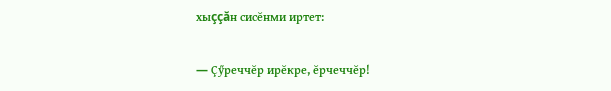хыççăн сисĕнми иртет:

— Çӳреччĕр ирĕкре, ĕрчеччĕр!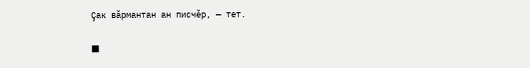Çак вăрмантан ан писчĕр, — тет.

■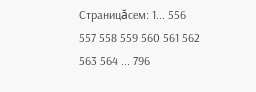Страницăсем: 1... 556 557 558 559 560 561 562 563 564 ... 796